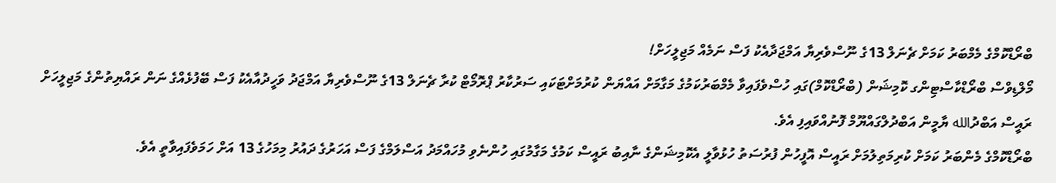ބްރޯޑްކޮމްގެ މެމްބަރު ކަމަށް ޗެނަލް 13ގެ ނޫސްވެރިޔާ އަމްޖަދާއެކު ފަސް ނަމެއް މަޖިލީހަށް!
މޯލްޑިވްސް ބްރޯޑްކާސްޓިންގ ކޮމިޝަން (ބްރޯޑްކޮމް)ގައި ހުސްވެފައިވާ މެމްބަރުކަމުގެ މަގާމަށް އައްޔަން ކުރުމަށްޓަކައި ސަރުކާރު ޕްރޮމޯޓް ކުރާ ޗެނަލް 13ގެ ނޫސްވެރިޔާ އަމްޖަދު ވަހީދުއާއެކު ފަސް ބޭފުޅެއްގެ ނަން ރައްޔިތުންގެ މަޖިލީހަށް ރައީސް އަބްދުالله ޔާމީން އަބްދުލްގައްޔޫމް ފޮނުއްވައިފި އެވެ.
ބްރޯޑްކޮމްގެ މެންބަރު ކަމަށް ކުރިމަތިލުމަށް ރައީސް އޮފީހުން ފުރުސަތު ހުޅުވާލީ އެކޮމިޝަންގެ ނާއިބު ރައީސް ކަމުގެ މަގާމުގައި ހުންނެވި މުހައްމަދު އަސްލަމްގެ ފަސް އަހަރުގެ ދައުރު މިމަހުގެ 13 އަށް ހަމަވެފައިވާތީ އެވެ.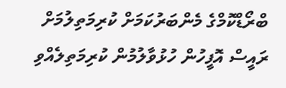ބްރޯޑްކޮމްގެ މެންބަރުކަމަށް ކުރިމަތިލުމަށް ރައީސް އޮފީހުން ހުޅުވާލުމުން ކުރިމަތިލެއްވި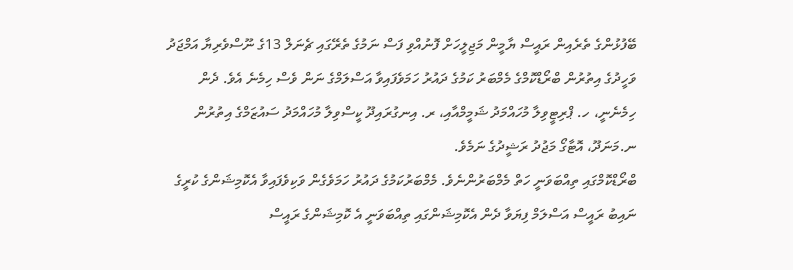ބޭފުޅުންގެ ތެރެއިން ރައީސް ޔާމީން މަޖިލީހަށް ފޮނުއްވި ފަސް ނަމުގެ ތެރޭގައި ޗެނަލް 13ގެ ނޫސްވެރިޔާ އަމްޖަދު ވަހީދުގެ އިތުރުން ބްރޯޑްކޮމްގެ މެމްބަރު ކަމުގެ ދައުރު ހަމަވެފައިވާ އަސްލަމްގެ ނަން ވެސް ހިމެނެ އެވެ. ދެން ހިމެނެނީ، ހ. ޕްރިޓީވިލާ މުހައްމަދު ޝަމީމްއާއި، ރ. އިނގުރައިދޫ ކީސްވިލާ މުހައްމަދު ސައުޒަމްގެ އިތުރުން ނ.މަނަދޫ، އޮޓާގޯ މަޖުދު ރަޝީދުގެ ނަމެވެ.
ބްރޯޑްކޮމްގައި ތިއްބަވަނީ ހަތް މެމްބަރުންނެވެ. މެމްބަރުކަމުގެ ދައުރު ހަމަވެގެން ވަކިވެފައިވާ އެކޮމިޝަންގެ ކުރީގެ ނައިބު ރައީސް އަސްލަމް ފިޔަވާ ދެން އެކޮމިޝަންގައި ތިއްބަވަނީ އެ ކޮމިޝަންގެ ރައީސް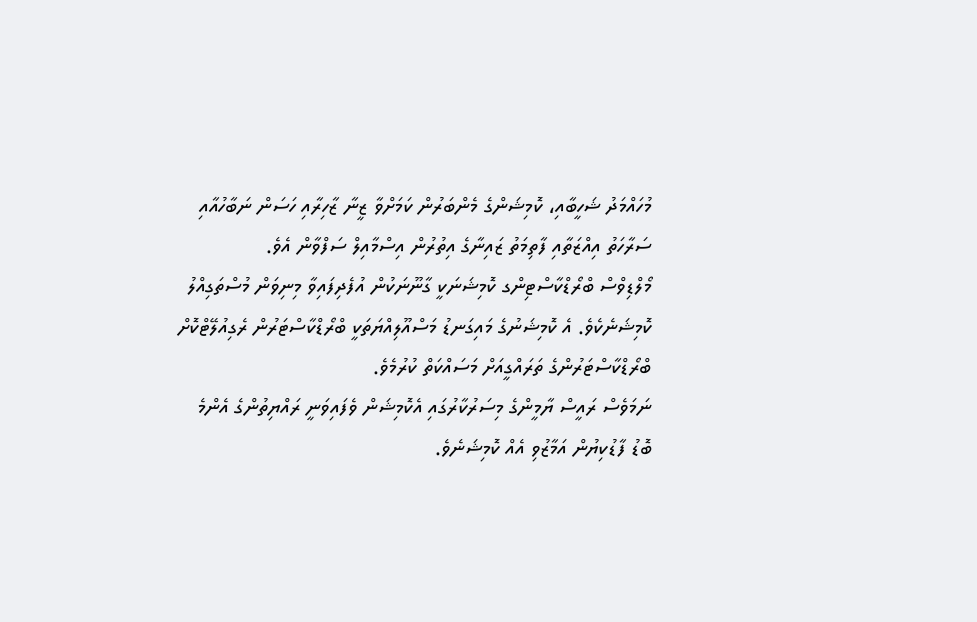މުހައްމަދު ޝަހީބާއި، ކޮމިޝަންގެ މެންބަރުން ކަމަށްވާ ޒީނާ ޒާހިރާއި ހަސަން ނަބާހުއާއި ސަރާހަތު އިއްޒަތާއި ފާތިމަތު ޒައިނާގެ އިތުރުން އިސްމާއިލް ސަފްވާން އެވެ.
މޯލްޑިވްސް ބްރޯޑްކާސްޓިންގ ކޮމިޝަނަކީ ގާނޫނަކުން އުފެދިފައިވާ މިނިވަން މުސްތަގިއްލު ކޮމިޝަނެކެވެ. އެ ކޮމިޝަނުގެ މައިގަނޑު މަސްއޫލިއްޔަތަކީ ބްރޯޑްކާސްޓަރުން ރެގިއުލޭޓްކޮށް ބްރޯޑްކާސްޓަރުންގެ ތަރައްގީއަށް މަސައްކަތް ކުރުމެވެ.
ނަމަވެސް ރައީސް ޔާމީންގެ މިސަރުކާރުގައި އެކޮމިޝަން ވެފައިވަނީ ރައްޔިތުންގެ އެންމެ ބޮޑު ފާޑުކިޔުން އަމާޒުވި އެއް ކޮމިޝަނެވެ.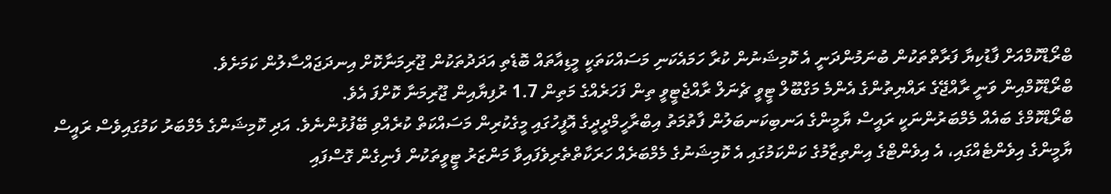ބްރޯޑްކޮމްއަށް ފާޑުކިޔާ ފަރާތްތަކުން ބުނަމުންދަނީ އެ ކޮމިޝަނުން ކުރާ ހަމައެކަނި މަސައްކަތަކީ މީޑިއާތައް ބޮޑެތި އަދަދުތަކުން ޖޫރިމަނާކޮށް އިނދަޖައްސާލުން ކަމަށެވެ.
ބްރޯޑްކޮމްއިން ވަނީ ރާއްޖޭގެ ރައްޔިތުންގެ އެންމެ މަގްބޫލް ޓީވީ ޗެނަލް ރާއްޖެޓީވީ ތިން ފަހަރެއްގެ މަތިން 1.7 ރުފިޔާއިން ޖޫރިމަނާ ކޮށްފަ އެވެ.
ބްރޯޑްކޮމްގެ ބައެއް މެމްބަރުންނަކީ ރައީސް ޔާމީންގެ އަނބިކަނބަލުން ފާތުމަތު އިބްރާހީމްދީދީގެ އޮފީހުގައި މީގެކުރިން މަސައްކަތް ކުރެއްވި ބޭފުޅުންނެވެ. އަދި ކޮމިޝަންގެ މެމްބަރު ކަމުގައިވެސް ރައީސް ޔާމީންގެ އިވެންޓެއްގައި، އެ އިވެންޓްގެ އިންތިޒާމުގެ ކަންކަމުގައި އެ ކޮމިޝަނުގެ މެމްބަރެއް ހަރަކާތްތެރިވެފައިވާ މަންޒަރު ޓީވީތަކުން ފެނިގެން ގޮސްފައި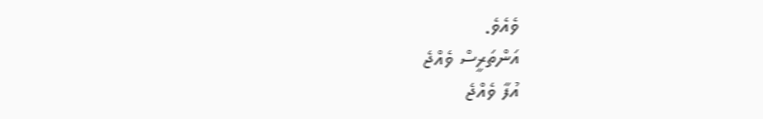ވެއެވެ.
އަންތަރީސް ވެއްޖެ
އުފާ ވެއްޖެ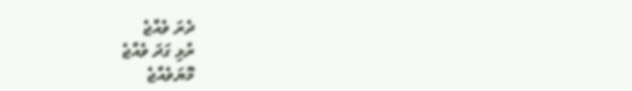ދެރަ ވެއްޖެ
ރުޅި ގަދަ ވެއްޖެ
މޮޔަވެއްޖެ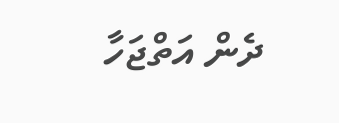ދެން އަތްޖަހާ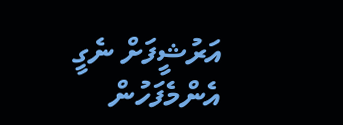އަރުޝީފަށް ނެގީ
އެންމެފަހުން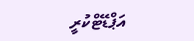އަޕްޑޭޓްކުރީ